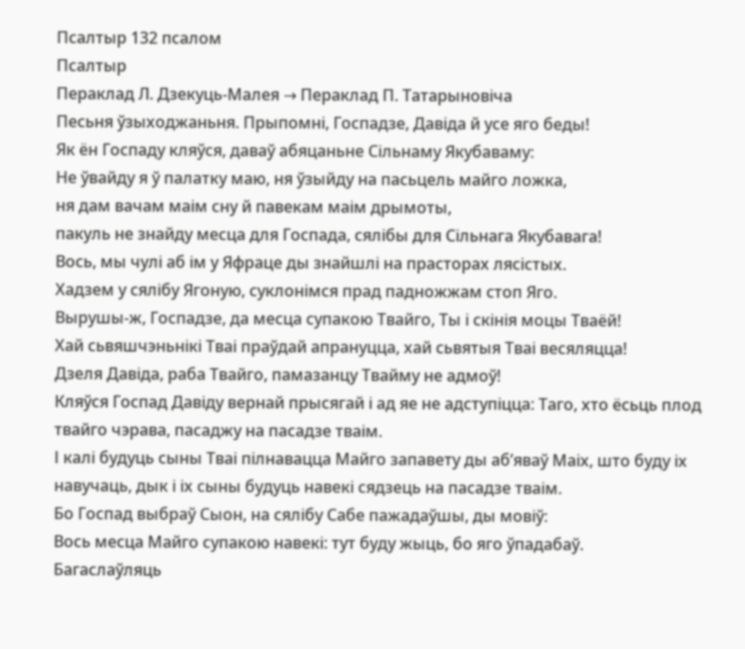Псалтыр 132 псалом
Псалтыр
Пераклад Л. Дзекуць-Малея → Пераклад П. Татарыновіча
Песьня ўзыходжаньня. Прыпомні, Госпадзе, Давіда й усе яго беды!
Як ён Госпаду кляўся, даваў абяцаньне Сільнаму Якубаваму:
Не ўвайду я ў палатку маю, ня ўзыйду на пасьцель майго ложка,
ня дам вачам маім сну й павекам маім дрымоты,
пакуль не знайду месца для Госпада, сялібы для Сільнага Якубавага!
Вось, мы чулі аб ім у Яфраце ды знайшлі на прасторах лясістых.
Хадзем у сялібу Ягоную, суклонімся прад падножжам стоп Яго.
Вырушы-ж, Госпадзе, да месца супакою Твайго, Ты і скінія моцы Тваёй!
Хай сьвяшчэньнікі Тваі праўдай апрануцца, хай сьвятыя Тваі весяляцца!
Дзеля Давіда, раба Твайго, памазанцу Твайму не адмоў!
Кляўся Госпад Давіду вернай прысягай і ад яе не адступіцца: Таго, хто ёсьць плод твайго чэрава, пасаджу на пасадзе тваім.
І калі будуць сыны Тваі пілнавацца Майго запавету ды аб’яваў Маіх, што буду іх навучаць, дык і іх сыны будуць навекі сядзець на пасадзе тваім.
Бо Госпад выбраў Сыон, на сялібу Сабе пажадаўшы, ды мовіў:
Вось месца Майго супакою навекі: тут буду жыць, бо яго ўпадабаў.
Багаслаўляць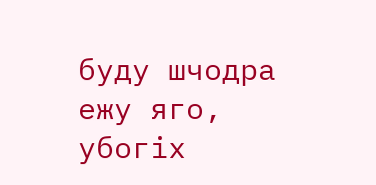буду шчодра ежу яго, убогіх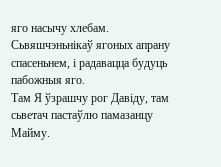яго насычу хлебам.
Сьвяшчэньнікаў ягоных апрану спасеньнем, і радавацца будуць пабожныя яго.
Там Я ўзрашчу рог Давіду, там сьветач пастаўлю памазанцу Майму.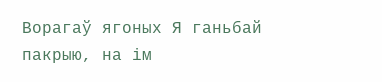Ворагаў ягоных Я ганьбай пакрыю, на ім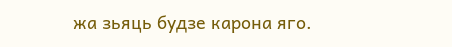жа зьяць будзе карона яго.